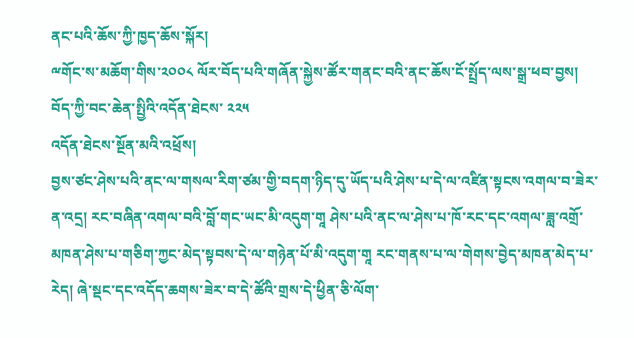ནང་པའི་ཆོས་ཀྱི་ཁྱད་ཆོས་སྐོར།
ྋགོང་ས་མཆོག་གིས་༢༠༠༨ ལོར་བོད་པའི་གཞོན་སྐྱེས་ཚོར་གནང་བའི་ནང་ཆོས་ངོ་སྤྲོད་ལས་སྒྲ་ཕབ་བྱས།
བོད་ཀྱི་བང་ཆེན་སྤྱིའི་འདོན་ཐེངས་ ༢༢༥
འདོན་ཐེངས་སྔོན་མའི་འཕྲོས།
བྱས་ཙང་ཤེས་པའི་ནང་ལ་གསལ་རིག་ཙམ་གྱི་བདག་ཉིད་དུ་ཡོད་པའི་ཤེས་པ་དེ་ལ་འཛིན་སྟངས་འགལ་བ་ཟེར་ན་འདྲ། རང་བཞིན་འགལ་བའི་བློ་གང་ཡང་མི་འདུག་གཱ ཤེས་པའི་ནང་ལ་ཤེས་པ་ཁོ་རང་དང་འགལ་ཟླ་འགྲོ་མཁན་ཤེས་པ་གཅིག་ཀྱང་མེད་སྟབས་དེ་ལ་གཉེན་པོ་མི་འདུག་གཱ རང་གནས་པ་ལ་གེགས་བྱེད་མཁན་མེད་པ་རེད། ཞེ་སྡང་དང་འདོད་ཆགས་ཟེར་བ་དེ་ཚོའི་གྲས་དེ་ཕྱིན་ཅི་ལོག་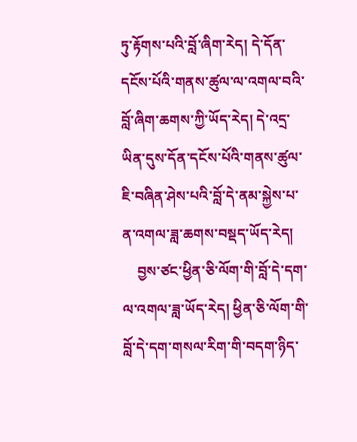ཏུ་རྟོགས་པའི་བློ་ཞིག་རེད། དེ་དོན་དངོས་པོའི་གནས་ཚུལ་ལ་འགལ་བའི་བློ་ཞིག་ཆགས་ཀྱི་ཡོད་རེད། དེ་འདྲ་ཡིན་དུས་དོན་དངོས་པོའི་གནས་ཚུལ་ཇི་བཞིན་ཤེས་པའི་བློ་དེ་ནམ་སྐྱེས་པ་ན་འགལ་ཟླ་ཆགས་བསྡད་ཡོད་རེད།
    བྱས་ཙང་ཕྱིན་ཅི་ལོག་གི་བློ་དེ་དག་ལ་འགལ་ཟླ་ཡོད་རེད། ཕྱིན་ཅི་ལོག་གི་བློ་དེ་དག་གསལ་རིག་གི་བདག་ཉིད་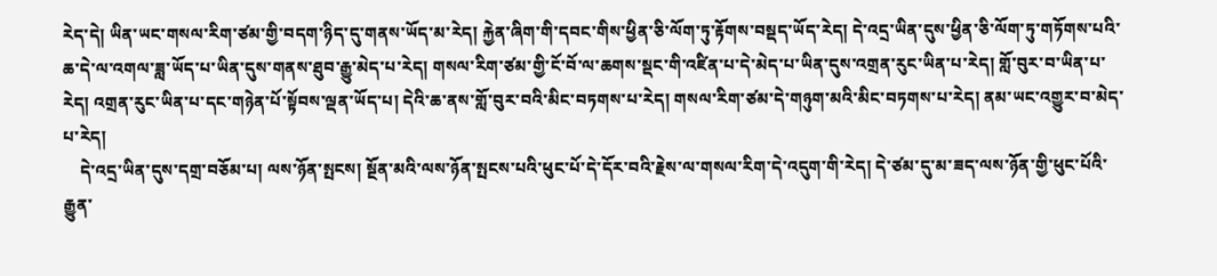རེད་དེ། ཡིན་ཡང་གསལ་རིག་ཙམ་གྱི་བདག་ཉིད་དུ་གནས་ཡོད་མ་རེད། རྐྱེན་ཞིག་གི་དབང་གིས་ཕྱིན་ཅི་ལོག་ཏུ་རྟོགས་བསྡད་ཡོད་རེད། དེ་འདྲ་ཡིན་དུས་ཕྱིན་ཅི་ལོག་ཏུ་གཏོགས་པའི་ཆ་དེ་ལ་འགལ་ཟླ་ཡོད་པ་ཡིན་དུས་གནས་ཐུབ་རྒྱུ་མེད་པ་རེད། གསལ་རིག་ཙམ་གྱི་ངོ་བོ་ལ་ཆགས་སྡང་གི་འཛིན་པ་དེ་མེད་པ་ཡིན་དུས་འགྲན་རུང་ཡིན་པ་རེད། གློ་བུར་བ་ཡིན་པ་རེད། འགྲན་རུང་ཡིན་པ་དང་གཉེན་པོ་སྟོབས་ལྡན་ཡོད་པ། དེའི་ཆ་ནས་གློ་བུར་བའི་མིང་བཏགས་པ་རེད། གསལ་རིག་ཙམ་དེ་གཉུག་མའི་མིང་བཏགས་པ་རེད། ནམ་ཡང་འགྱུར་བ་མེད་པ་རེད།
    དེ་འདྲ་ཡིན་དུས་དགྲ་བཅོམ་པ། ལས་ཉོན་སྤངས། སྔོན་མའི་ལས་ཉོན་སྤངས་པའི་ཕུང་པོ་དེ་དོར་བའི་རྗེས་ལ་གསལ་རིག་དེ་འདུག་གི་རེད། དེ་ཙམ་དུ་མ་ཟད་ལས་ཉོན་གྱི་ཕུང་པོའི་རྒྱུན་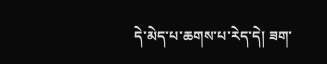དེ་མེད་པ་ཆགས་པ་རེད་དེ། ཟག་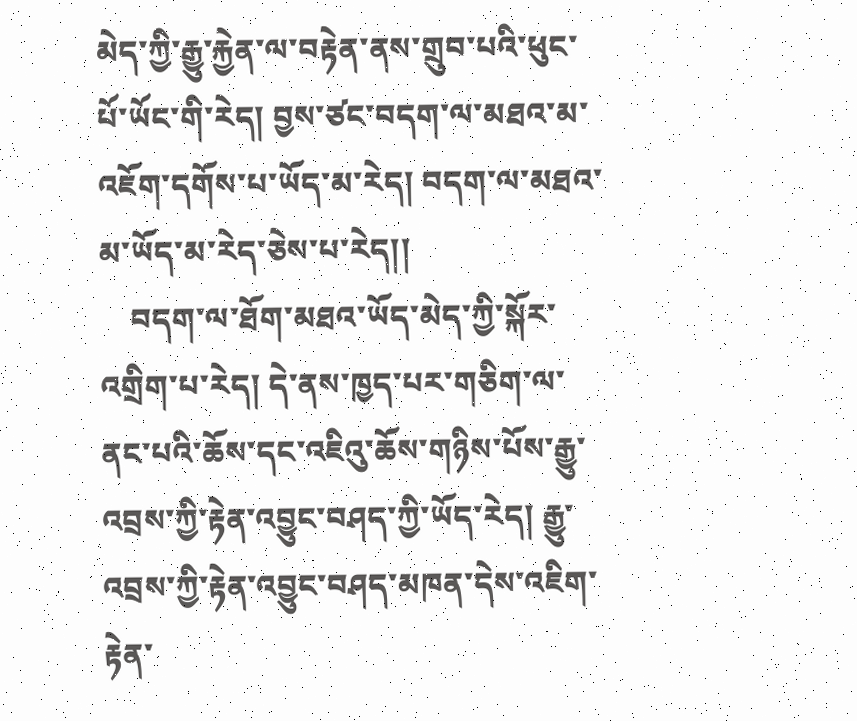མེད་ཀྱི་རྒྱུ་རྐྱེན་ལ་བརྟེན་ནས་གྲུབ་པའི་ཕུང་པོ་ཡོང་གི་རེད། བྱས་ཙང་བདག་ལ་མཐའ་མ་འཇོག་དགོས་པ་ཡོད་མ་རེད། བདག་ལ་མཐའ་མ་ཡོད་མ་རེད་ཅེས་པ་རེད།།
    བདག་ལ་ཐོག་མཐའ་ཡོད་མེད་ཀྱི་སྐོར་འགྲིག་པ་རེད། དེ་ནས་ཁྱད་པར་གཅིག་ལ་ནང་པའི་ཆོས་དང་འཇིའུ་ཆོས་གཉིས་པོས་རྒྱུ་འབྲས་ཀྱི་རྟེན་འབྱུང་བཤད་ཀྱི་ཡོད་རེད། རྒྱུ་འབྲས་ཀྱི་རྟེན་འབྱུང་བཤད་མཁན་དེས་འཇིག་རྟེན་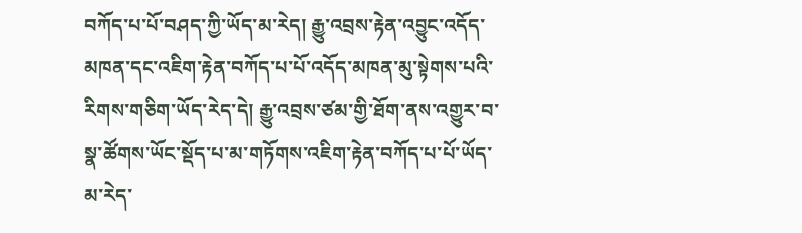བཀོད་པ་པོ་བཤད་ཀྱི་ཡོད་མ་རེད། རྒྱུ་འབྲས་རྟེན་འབྱུང་འདོད་མཁན་དང་འཇིག་རྟེན་བཀོད་པ་པོ་འདོད་མཁན་མུ་སྟེགས་པའི་རིགས་གཅིག་ཡོད་རེད་དེ། རྒྱུ་འབྲས་ཙམ་གྱི་ཐོག་ནས་འགྱུར་བ་སྣ་ཚོགས་ཡོང་སྡོད་པ་མ་གཏོགས་འཇིག་རྟེན་བཀོད་པ་པོ་ཡོད་མ་རེད་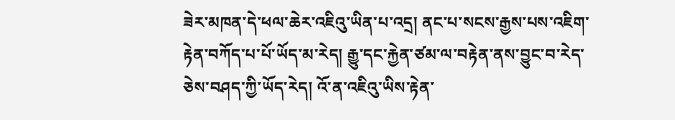ཟེར་མཁན་དེ་ཕལ་ཆེར་འཇིའུ་ཡིན་པ་འདྲ། ནང་པ་སངས་རྒྱས་པས་འཇིག་རྟེན་བཀོད་པ་པོ་ཡོད་མ་རེད། རྒྱུ་དང་རྐྱེན་ཙམ་ལ་བརྟེན་ནས་བྱུང་བ་རེད་ཅེས་བཤད་ཀྱི་ཡོད་རེད། འོ་ན་འཇིའུ་ཡིས་རྟེན་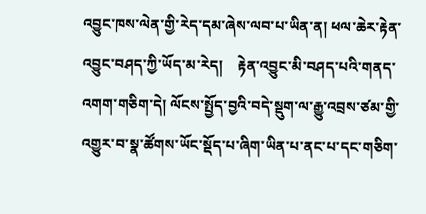འབྱུང་ཁས་ལེན་གྱི་རེད་དམ་ཞེས་ལབ་པ་ཡིན་ན། ཕལ་ཆེར་རྟེན་འབྱུང་བཤད་ཀྱི་ཡོད་མ་རེད།    རྟེན་འབྱུང་མི་བཤད་པའི་གནད་འགག་གཅིག་དེ། ལོངས་སྤྱོད་བྱའི་བདེ་སྡུག་ལ་རྒྱུ་འབྲས་ཙམ་གྱི་འགྱུར་བ་སྣ་ཚོགས་ཡོང་སྡོད་པ་ཞིག་ཡིན་པ་ནང་པ་དང་གཅིག་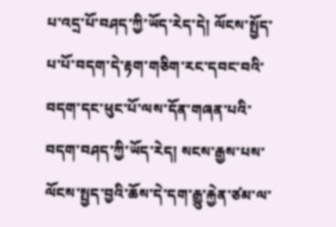པ་འདྲ་པོ་བཤད་ཀྱི་ཡོད་རེད་དེ། ལོངས་སྤྱོད་པ་པོ་བདག་དེ་རྟག་གཅིག་རང་དབང་བའི་བདག་དང་ཕུང་པོ་ལས་དོན་གཞན་པའི་བདག་བཤད་ཀྱི་ཡོད་རེད། སངས་རྒྱས་པས་ལོངས་སྤྱད་བྱའི་ཆོས་དེ་དག་རྒྱུ་རྐྱེན་ཙམ་ལ་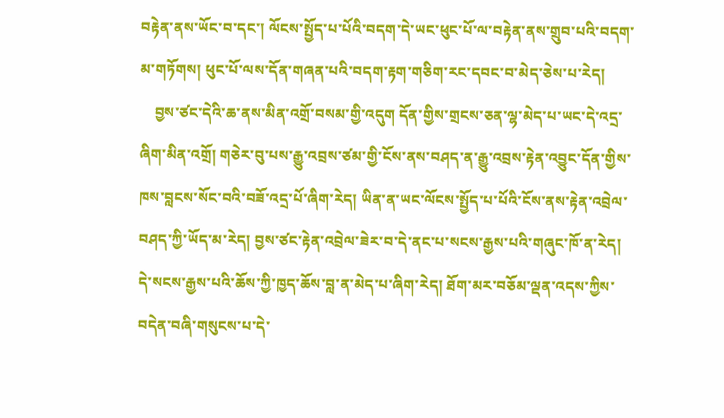བརྟེན་ནས་ཡོང་བ་དང་། ལོངས་སྤྱོད་པ་པོའི་བདག་དེ་ཡང་ཕུང་པོ་ལ་བརྟེན་ནས་གྲུབ་པའི་བདག་མ་གཏོགས། ཕུང་པོ་ལས་དོན་གཞན་པའི་བདག་རྟག་གཅིག་རང་དབང་བ་མེད་ཅེས་པ་རེད།
    བྱས་ཙང་དེའི་ཆ་ནས་མིན་འགྲོ་བསམ་གྱི་འདུག དོན་གྱིས་གྲངས་ཅན་ལྷ་མེད་པ་ཡང་དེ་འདྲ་ཞིག་མིན་འགྲོ། གཅེར་བུ་པས་རྒྱུ་འབྲས་ཙམ་གྱི་ངོས་ནས་བཤད་ན་རྒྱུ་འབྲས་རྟེན་འབྱུང་དོན་གྱིས་ཁས་བླངས་སོང་བའི་བཟོ་འདྲ་པོ་ཞིག་རེད། ཡིན་ན་ཡང་ལོངས་སྤྱོད་པ་པོའི་ངོས་ནས་རྟེན་འབྲེལ་བཤད་ཀྱི་ཡོད་མ་རེད། བྱས་ཙང་རྟེན་འབྲེལ་ཟེར་བ་དེ་ནང་པ་སངས་རྒྱས་པའི་གཞུང་ཁོ་ན་རེད། དེ་སངས་རྒྱས་པའི་ཆོས་ཀྱི་ཁྱད་ཆོས་བླ་ན་མེད་པ་ཞིག་རེད། ཐོག་མར་བཅོམ་ལྡན་འདས་ཀྱིས་བདེན་བཞི་གསུངས་པ་དེ་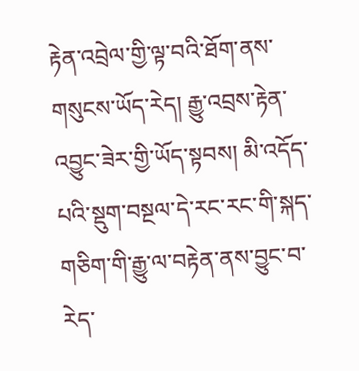རྟེན་འབྲེལ་གྱི་ལྟ་བའི་ཐོག་ནས་གསུངས་ཡོད་རེད། རྒྱུ་འབྲས་རྟེན་འབྱུང་ཟེར་གྱི་ཡོད་སྟབས། མི་འདོད་པའི་སྡུག་བསྔལ་དེ་རང་རང་གི་སྐད་གཅིག་གི་རྒྱུ་ལ་བརྟེན་ནས་བྱུང་བ་རེད་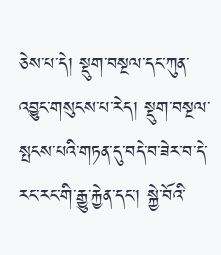ཅེས་པ་དེ། སྡུག་བསྔལ་དང་ཀུན་འབྱུང་གསུངས་པ་རེད། སྡུག་བསྔལ་སྤངས་པའི་གཏན་དུ་བདེ་བ་ཟེར་བ་དེ་རང་རང་གི་རྒྱུ་རྐྱེན་དང་། སྐྱེ་བོའི་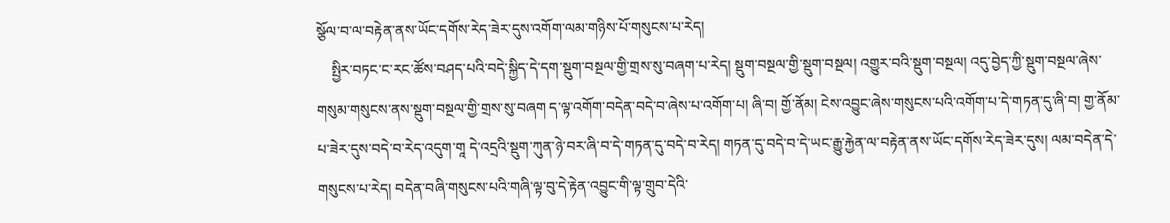སྩོལ་བ་ལ་བརྟེན་ནས་ཡོང་དགོས་རེད་ཟེར་དུས་འགོག་ལམ་གཉིས་པོ་གསུངས་པ་རེད།
    སྤྱིར་བཏང་ང་རང་ཚོས་བཤད་པའི་བདེ་སྐྱིད་དེ་དག་སྡུག་བསྔལ་གྱི་གྲས་སུ་བཞག་པ་རེད། སྡུག་བསྔལ་གྱི་སྡུག་བསྔལ། འགྱུར་བའི་སྡུག་བསྔལ། འདུ་བྱེད་ཀྱི་སྡུག་བསྔལ་ཞེས་གསུམ་གསུངས་ནས་སྡུག་བསྔལ་གྱི་གྲས་སུ་བཞག ད་ལྟ་འགོག་བདེན་བདེ་བ་ཞེས་པ་འགོག་པ། ཞི་བ། གྱོ་ནོམ། ངེས་འབྱུང་ཞེས་གསུངས་པའི་འགོག་པ་དེ་གཏན་དུ་ཞི་བ། གྱ་ནོམ་པ་ཟེར་དུས་བདེ་བ་རེད་འདུག་གཱ དེ་འདྲའི་སྡུག་ཀུན་ཉེ་བར་ཞི་བ་དེ་གཏན་དུ་བདེ་བ་རེད། གཏན་དུ་བདེ་བ་དེ་ཡང་རྒྱུ་རྐྱེན་ལ་བརྟེན་ནས་ཡོང་དགོས་རེད་ཟེར་དུས། ལམ་བདེན་དེ་གསུངས་པ་རེད། བདེན་བཞི་གསུངས་པའི་གཞི་ལྟ་བུ་དེ་རྟེན་འབྱུང་གི་ལྟ་གྲུབ་དེའི་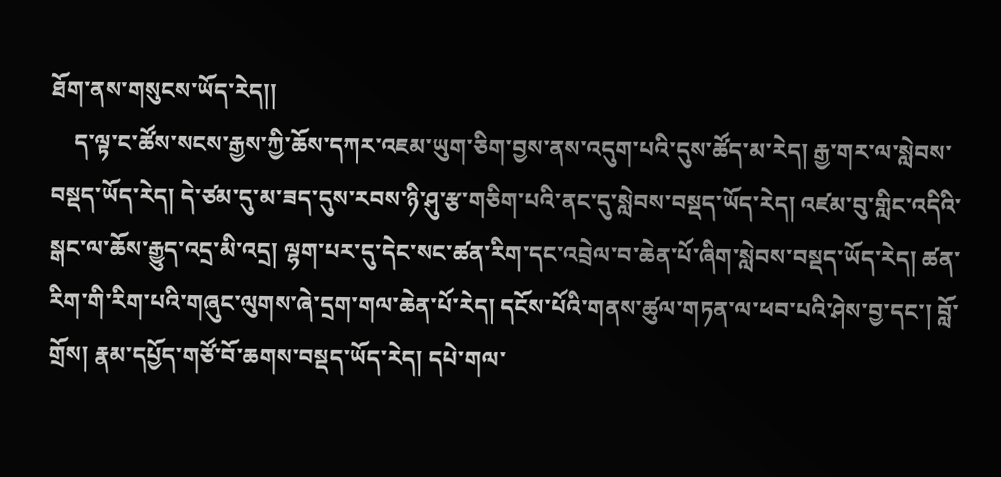ཐོག་ནས་གསུངས་ཡོད་རེད།།
    ད་ལྟ་ང་ཚོས་སངས་རྒྱས་ཀྱི་ཆོས་དཀར་འཇམ་ཡུག་ཅིག་བྱས་ནས་འདུག་པའི་དུས་ཚོད་མ་རེད། རྒྱ་གར་ལ་སླེབས་བསྡད་ཡོད་རེད། དེ་ཙམ་དུ་མ་ཟད་དུས་རབས་ཉི་ཤུ་རྩ་གཅིག་པའི་ནང་དུ་སླེབས་བསྡད་ཡོད་རེད། འཛམ་བུ་གླིང་འདིའི་སྒང་ལ་ཆོས་རྒྱུད་འདྲ་མི་འདྲ། ལྷག་པར་དུ་དེང་སང་ཚན་རིག་དང་འབྲེལ་བ་ཆེན་པོ་ཞིག་སླེབས་བསྡད་ཡོད་རེད། ཚན་རིག་གི་རིག་པའི་གཞུང་ལུགས་ཞེ་དྲག་གལ་ཆེན་པོ་རེད། དངོས་པོའི་གནས་ཚུལ་གཏན་ལ་ཕབ་པའི་ཤེས་བྱ་དང་། བློ་གྲོས། རྣམ་དཔྱོད་གཙོ་བོ་ཆགས་བསྡད་ཡོད་རེད། དཔེ་གལ་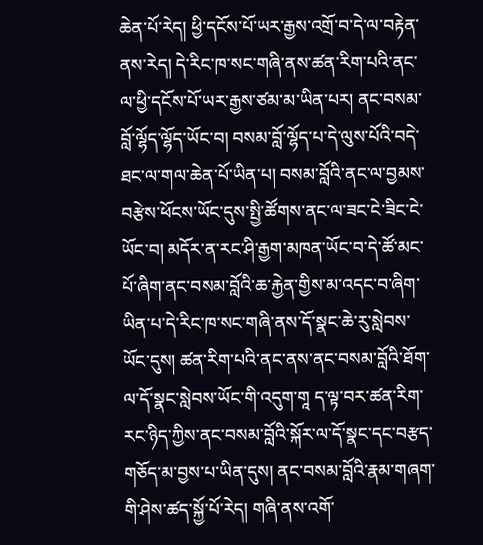ཆེན་པོ་རེད། ཕྱི་དངོས་པོ་ཡར་རྒྱས་འགྲོ་བ་དེ་ལ་བརྟེན་ནས་རེད། དེ་རིང་ཁ་སང་གཞི་ནས་ཚན་རིག་པའི་ནང་ལ་ཕྱི་དངོས་པོ་ཡར་རྒྱས་ཙམ་མ་ཡིན་པར། ནང་བསམ་བློ་ལྷོད་ལྷོད་ཡོང་བ། བསམ་བློ་ལྷོད་པ་དེ་ལུས་པོའི་བདེ་ཐང་ལ་གལ་ཆེན་པོ་ཡིན་པ། བསམ་བློའི་ནང་ལ་བྱམས་བརྩེས་ཕོངས་ཡོང་དུས་སྤྱི་ཚོགས་ནང་ལ་ཟང་ངེ་ཟིང་ངེ་ཡོང་བ། མདོར་ན་རང་ཤི་རྒྱག་མཁན་ཡོང་བ་དེ་ཚོ་མང་པོ་ཞིག་ནང་བསམ་བློའི་ཆ་རྐྱེན་གྱིས་མ་འདང་བ་ཞིག་ཡིན་པ་དེ་རིང་ཁ་སང་གཞི་ནས་དོ་སྣང་ཆེ་རུ་སླེབས་ཡོང་དུས། ཚན་རིག་པའི་ནང་ནས་ནང་བསམ་བློའི་ཐོག་ལ་དོ་སྣང་སླེབས་ཡོང་གི་འདུག་གཱ ད་ལྟ་བར་ཚན་རིག་རང་ཉིད་ཀྱིས་ནང་བསམ་བློའི་སྐོར་ལ་དོ་སྣང་དང་བརྩད་གཅོད་མ་བྱས་པ་ཡིན་དུས། ནང་བསམ་བློའི་རྣམ་གཞག་གི་ཤེས་ཚད་སྐྱོ་པོ་རེད། གཞི་ནས་འགོ་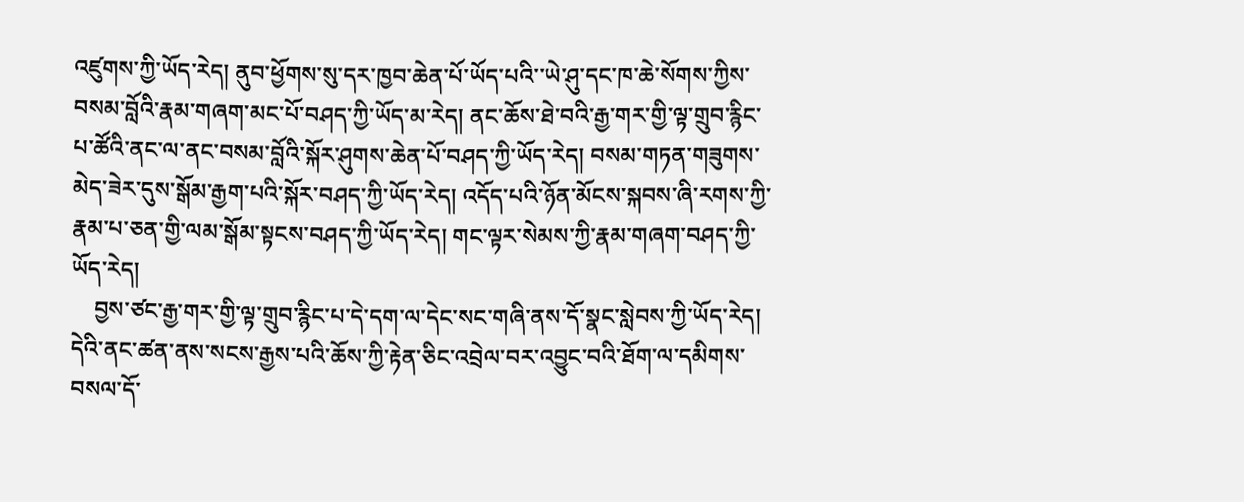འཛུགས་ཀྱི་ཡོད་རེད། ནུབ་ཕྱོགས་སུ་དར་ཁྱབ་ཆེན་པོ་ཡོད་པའི་་ཡེ་ཤུ་དང་ཁ་ཆེ་སོགས་ཀྱིས་བསམ་བློའི་རྣམ་གཞག་མང་པོ་བཤད་ཀྱི་ཡོད་མ་རེད། ནང་ཆོས་ཐེ་བའི་རྒྱ་གར་གྱི་ལྟ་གྲུབ་རྙིང་པ་ཚོའི་ནང་ལ་ནང་བསམ་བློའི་སྐོར་ཤུགས་ཆེན་པོ་བཤད་ཀྱི་ཡོད་རེད། བསམ་གཏན་གཟུགས་མེད་ཟེར་དུས་སྒོམ་རྒྱག་པའི་སྐོར་བཤད་ཀྱི་ཡོད་རེད། འདོད་པའི་ཉོན་མོངས་སྐབས་ཞི་རགས་ཀྱི་རྣམ་པ་ཅན་གྱི་ལམ་སྒོམ་སྟངས་བཤད་ཀྱི་ཡོད་རེད། གང་ལྟར་སེམས་ཀྱི་རྣམ་གཞག་བཤད་ཀྱི་ཡོད་རེད།
    བྱས་ཙང་རྒྱ་གར་གྱི་ལྟ་གྲུབ་རྙིང་པ་དེ་དག་ལ་དེང་སང་གཞི་ནས་དོ་སྣང་སླེབས་ཀྱི་ཡོད་རེད། དེའི་ནང་ཚན་ནས་སངས་རྒྱས་པའི་ཆོས་ཀྱི་རྟེན་ཅིང་འབྲེལ་བར་འབྱུང་བའི་ཐོག་ལ་དམིགས་བསལ་དོ་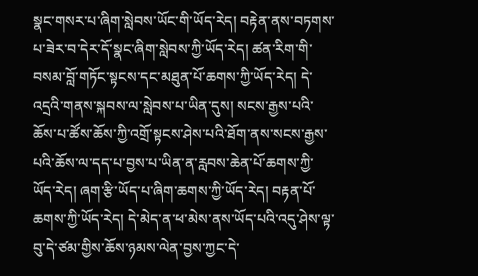སྣང་གསར་པ་ཞིག་སླེབས་ཡོང་གི་ཡོད་རེད། བརྟེན་ནས་བཏགས་པ་ཟེར་བ་དེར་དོ་སྣང་ཞིག་སླེབས་ཀྱི་ཡོད་རེད། ཚན་རིག་གི་བསམ་བློ་གཏོང་སྟངས་དང་མཐུན་པོ་ཆགས་ཀྱི་ཡོད་རེད། དེ་འདྲའི་གནས་སྐབས་ལ་སླེབས་པ་ཡིན་དུས། སངས་རྒྱས་པའི་ཆོས་པ་ཚོས་ཆོས་ཀྱི་འགྲོ་སྟངས་ཤེས་པའི་ཐོག་ནས་སངས་རྒྱས་པའི་ཆོས་ལ་དད་པ་བྱས་པ་ཡིན་ན་རླབས་ཆེན་པོ་ཆགས་ཀྱི་ཡོད་རེད། ཞག་རྩི་ཡོད་པ་ཞིག་ཆགས་ཀྱི་ཡོད་རེད། བརྟན་པོ་ཆགས་ཀྱི་ཡོད་རེད། དེ་མེད་ན་ཕ་མེས་ནས་ཡོད་པའི་འདུ་ཤེས་ལྟ་བུ་དེ་ཙམ་གྱིས་ཆོས་ཉམས་ལེན་བྱས་ཀྱང་དེ་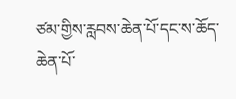ཙམ་གྱིས་རླབས་ཆེན་པོ་དང་ས་ཆོད་ཆེན་པོ་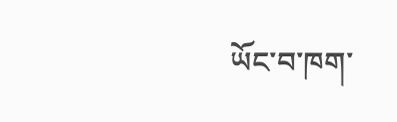ཡོང་བ་ཁག་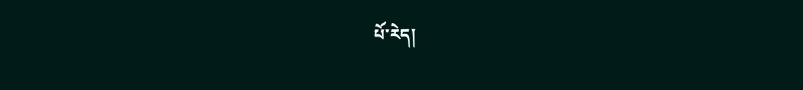པོ་རེད།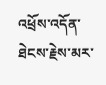འཕྲོས་འདོན་ཐེངས་རྗེས་མར་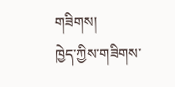གཟིགས།
ཁྱེད་ཀྱིས་གཟིགས་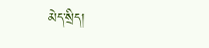མེད་སྲིད།